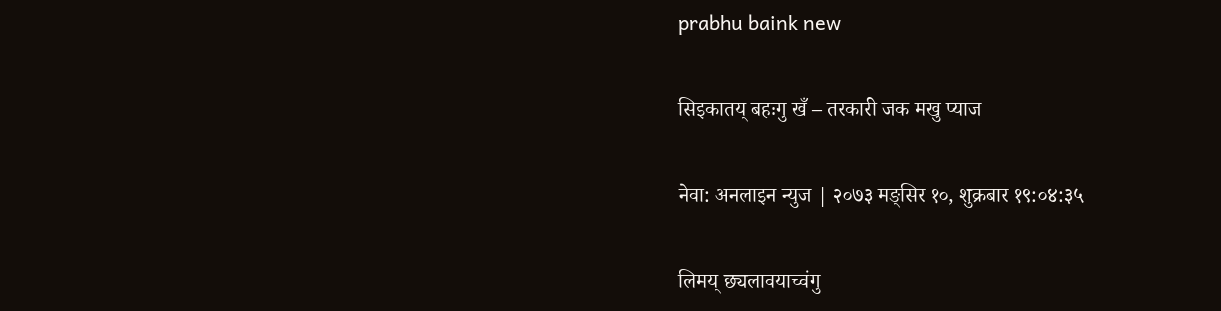prabhu baink new

सिइकातय् बहःगु खँ – तरकारी जक मखु प्याज

नेवा: अनलाइन न्युज | २०७३ मङ्सिर १०, शुक्रबार १९:०४:३५

लिमय् छ्यलावयाच्वंगु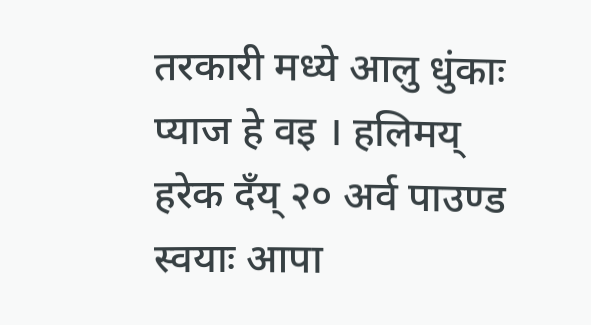तरकारी मध्ये आलु धुंकाः प्याज हे वइ । हलिमय् हरेक दँय् २० अर्व पाउण्ड स्वयाः आपा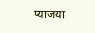प्याजया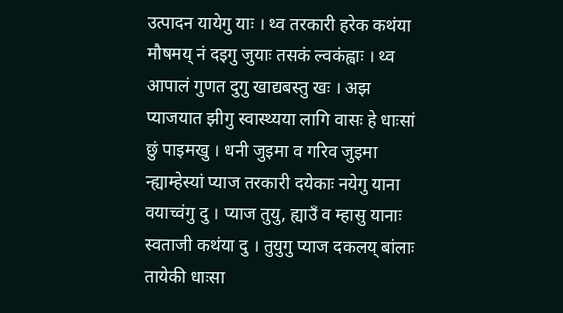उत्पादन यायेगु याः । थ्व तरकारी हरेक कथंया मौषमय् नं दइगु जुयाः तसकं ल्वकंह्वाः । थ्व आपालं गुणत दुगु खाद्यबस्तु खः । अझ प्याजयात झीगु स्वास्थ्यया लागि वासः हे धाःसां छुं पाइमखु । धनी जुइमा व गरिव जुइमा न्ह्याम्हेस्यां प्याज तरकारी दयेकाः नयेगु याना वयाच्वंगु दु । प्याज तुयु, ह्याउँ व म्हासु यानाः स्वताजी कथंया दु । तुयुगु प्याज दकलय् बांलाः तायेकी धाःसा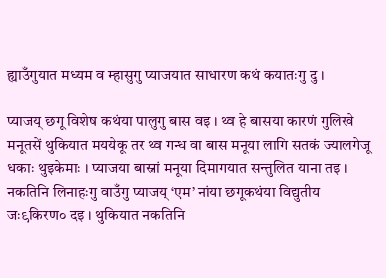ह्याउँगुयात मध्यम व म्हासुगु प्याजयात साधारण कथं कयातःगु दु ।

प्याजय् छगू विशेष कथंया पालुगु बास वइ । थ्व हे बासया कारणं गुलिखे मनूतसें थुकियात मययेकू तर थ्व गन्ध वा बास मनूया लागि सतकं ज्यालगेजू धकाः थुइकेमाः । प्याजया बास्नां मनूया दिमागयात सन्तुलित याना तइ । नकतिनि लिनाहःगु वाउँगु प्याजय् ‘एम’ नांया छगूकथंया विद्युतीय जः९किरण० दइ । थुकियात नकतिनि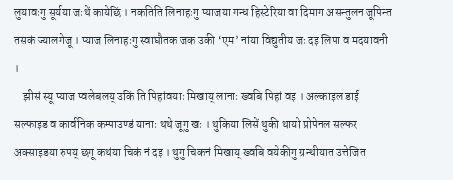लुयावःगु सूर्यया जःथें कायेछिं । नकतिति लिनाहःगु प्याजया गन्ध हिस्टेरिया वा दिमाग असन्तुलन जूपिन्त तसकं ज्यालगेजू । प्याज लिनाहःगु स्वाघौतक जक उकी ‘एम’ नांया विद्युतीय जः दइ लिपा व मदयावनी ।
    झीसं स्यू प्याज प्वलेबलय् उकिं ति पिहांवयाः मिखाय् लानाः ख्वबि पिहां वइ । अल्काइल डाई सल्फाइड व कार्वनिक कम्पाउण्डं यानाः थथे जूगु खः । थुकिया लिसें थुकी थायो प्रोपेनल सल्फर अक्साइडया रुपय् छगू कथंया चिकं नं दइ । थुगु चिकनं मिखाय् ख्वबि वयेकीगु ग्रन्थीयात उत्तेजित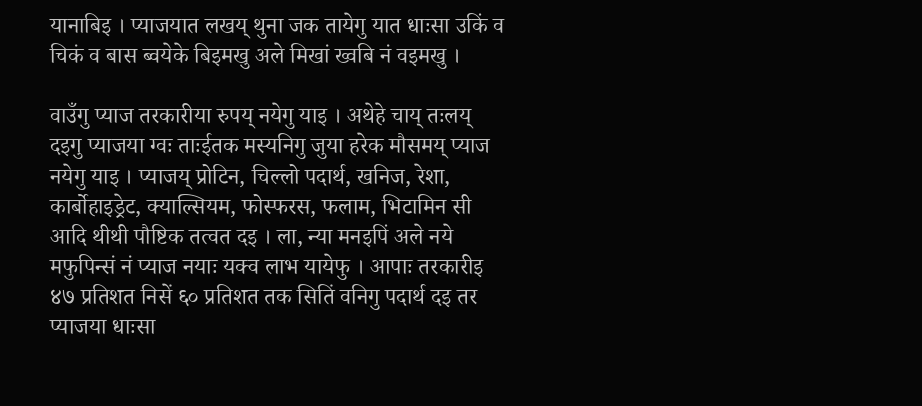यानाबिइ । प्याजयात लखय् थुना जक तायेगु यात धाःसा उकिं व चिकं व बास ब्वयेके बिइमखु अले मिखां ख्वबि नं वइमखु ।

वाउँगु प्याज तरकारीया रुपय् नयेगु याइ । अथेहे चाय् तःलय् दइगु प्याजया ग्वः ताःईतक मस्यनिगु जुया हरेक मौसमय् प्याज नयेगु याइ । प्याजय् प्रोटिन, चिल्लो पदार्थ, खनिज, रेशा, कार्बोहाइड्रेट, क्याल्सियम, फोस्फरस, फलाम, भिटामिन सी आदि थीथी पौष्टिक तत्वत दइ । ला, न्या मनइपिं अले नये मफुपिन्सं नं प्याज नयाः यक्व लाभ यायेफु । आपाः तरकारीइ ४७ प्रतिशत निसें ६० प्रतिशत तक सितिं वनिगु पदार्थ दइ तर प्याजया धाःसा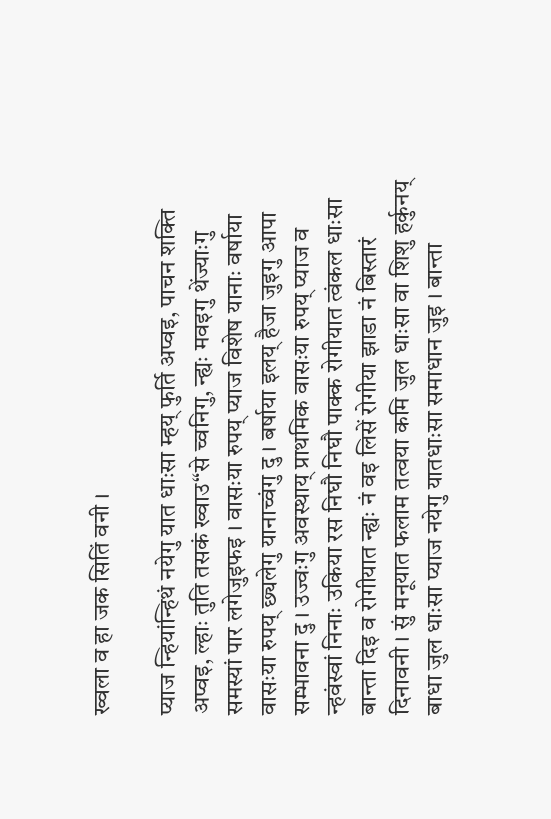ख्वला व हा जक सितिं वनी ।

प्याज न्हियांन्हिथं नयेगु यात धाःसा म्हय् फुर्ति अप्वइ, पाचन शक्ति अप्वइ, ल्हाः तुति तसकं ख्वाउ“से च्वनिगु, न्ह्यः मवइगु थेंज्याःगु समस्यां पार लगेजुइफइ । वासःया रुपय् प्याज विशेष यानाः वर्षाया वासःया रुपय् छ्यलेगु यानाच्वंगु दु । बर्षाया इलय् हैजा जुइगु आपा सम्भावना दु । उज्वःगु अवस्थाय् प्राथमिक वासःया रुपय् प्याज व न्हवंस्वां निनाः उकिया रस निघौ निघौ पाक्क रोगीयात त्वंकल धाःसा बान्ता दिइ व रोगीयात न्ह्यः नं वइ लिसें रोगीया झाडा नं बिस्तारं दिनावनी । सुं मनूयात फलाम तत्वया कमि जुल धाःसा वा शिशु हर्कुनय् बाधा जुल धाःसा प्याज नयेगु यातधाःसा समाधान जुइ । बान्ता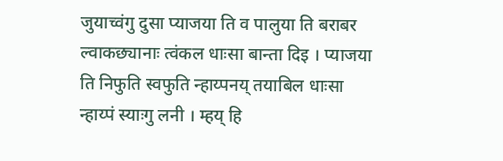जुयाच्वंगु दुसा प्याजया ति व पालुया ति बराबर ल्वाकछ्यानाः त्वंकल धाःसा बान्ता दिइ । प्याजया ति निफुति स्वफुति न्हाय्पनय् तयाबिल धाःसा न्हाय्पं स्याःगु लनी । म्हय् हि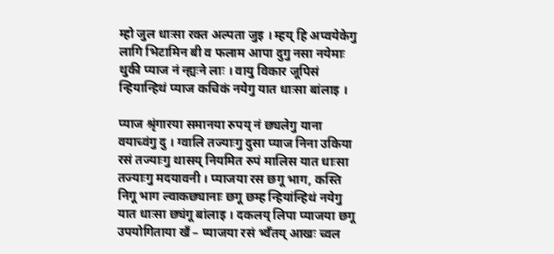म्हो जुल धाःसा रक्त अल्पता जुइ । म्हय् हि अप्वयेकेगु लागि भिटामिन बी व फलाम आपा दुगु नसा नयेमाः थुकी प्याज नं न्ह्यःने लाः । वायु विकार जूपिसं न्हियान्हिथं प्याज कचिकं नयेगु यात धाःसा बांलाइ ।

प्याज श्रृंगारया समानया रुपय् नं छ्यलेगु याना वयाच्वंगु दु । ग्वालि तज्याःगु दुसा प्याज निना उकिया रसं तज्याःगु थासय् नियमित रुपं मालिस यात धाःसा तज्याःगु मदयावनी । प्याजया रस छगू भाग, कस्ति निगू भाग ल्वाकछ्यानाः छगू छम्ह न्हियांन्हिथं नयेगु यात धाःसा छ्यंगू बांलाइ । दकलय् लिपा प्याजया छगू उपयोगिताया खँ – प्याजया रसं भ्वँतय् आखः च्वल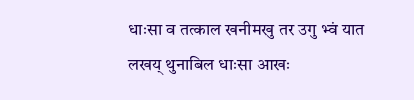धाःसा व तत्काल खनीमखु तर उगु भ्वं यात लखय् थुनाबिल धाःसा आखः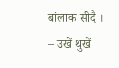बांलाक सीदै ।
– उखें थुखें